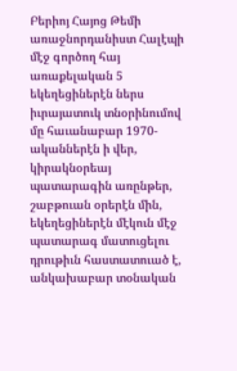Բերիոյ Հայոց Թեմի առաջնորդանիստ Հալէպի մէջ գործող հայ առաքելական 5 եկեղեցիներէն ներս իւրայատուկ տնօրինումով մը հաւանաբար 1970-ականներէն ի վեր, կիրակնօրեայ պատարագին առընթեր, շաբթուան օրերէն մին, եկեղեցիներէն մէկուն մէջ  պատարագ մատուցելու դրութիւն հաստատուած է, անկախաբար տօնական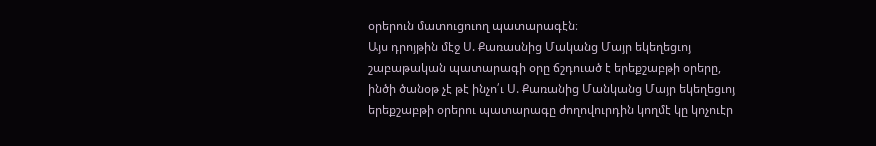օրերուն մատուցուող պատարագէն։
Այս դրոյթին մէջ Ս. Քառասնից Մականց Մայր եկեղեցւոյ շաբաթական պատարագի օրը ճշդուած է երեքշաբթի օրերը, ինծի ծանօթ չէ թէ ինչո՛ւ Ս. Քառանից Մանկանց Մայր եկեղեցւոյ երեքշաբթի օրերու պատարագը ժողովուրդին կողմէ կը կոչուէր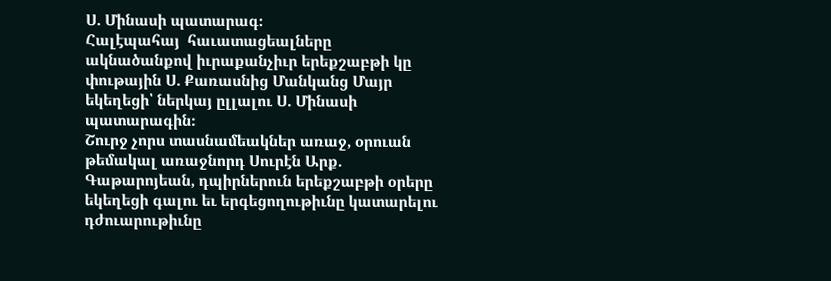Ս. Մինասի պատարագ։
Հալէպահայ  հաւատացեալները ակնածանքով իւրաքանչիւր երեքշաբթի կը փութային Ս. Քառասնից Մանկանց Մայր եկեղեցի՝ ներկայ ըլլալու Ս. Մինասի պատարագին։
Շուրջ չորս տասնամեակներ առաջ, օրուան թեմակալ առաջնորդ Սուրէն Արք.  Գաթարոյեան, դպիրներուն երեքշաբթի օրերը եկեղեցի գալու եւ երգեցողութիւնը կատարելու դժուարութիւնը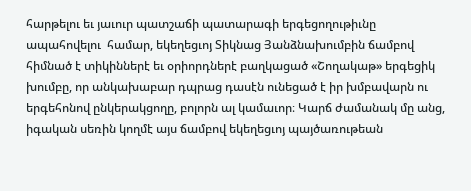հարթելու եւ յաւուր պատշաճի պատարագի երգեցողութիւնը ապահովելու  համար, եկեղեցւոյ Տիկնաց Յանձնախումբին ճամբով հիմնած է տիկիններէ եւ օրիորդներէ բաղկացած «Շողակաթ» երգեցիկ խումբը, որ անկախաբար դպրաց դասէն ունեցած է իր խմբավարն ու երգեհոնով ընկերակցողը, բոլորն ալ կամաւոր։ Կարճ ժամանակ մը անց, իգական սեռին կողմէ այս ճամբով եկեղեցւոյ պայծառութեան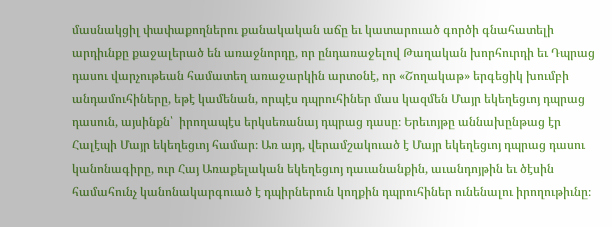մասնակցիլ փափաքողներու քանակական աճը եւ կատարուած գործի գնահատելի արդիւնքը քաջալերած են առաջնորդը, որ ընդառաջելով Թաղական խորհուրդի եւ Դպրաց դասու վարչութեան համատեղ առաջարկին արտօնէ, որ «Շողակաթ» երգեցիկ խումբի անդամուհիները, եթէ կամենան, որպէս դպրուհիներ մաս կազմեն Մայր եկեղեցւոյ դպրաց դասուն, այսինքն՝  իրողապէս երկսեռանայ դպրաց դասը։ Երեւոյթը աննախընթաց էր Հալէպի Մայր եկեղեցւոյ համար։ Առ այդ, վերամշակուած է Մայր եկեղեցւոյ դպրաց դասու կանոնագիրը, ուր Հայ Առաքելական եկեղեցւոյ դաւանանքին, աւանդոյթին եւ ծէսին համահունչ կանոնակարգուած է դպիրներուն կողքին դպրուհիներ ունենալու իրողութիւնը։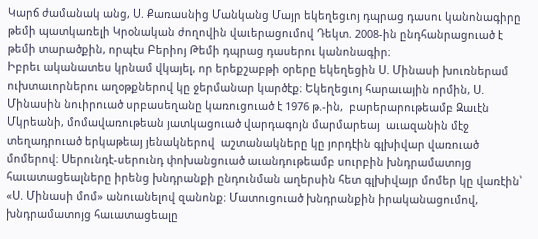Կարճ ժամանակ անց, Ս. Քառասնից Մանկանց Մայր եկեղեցւոյ դպրաց դասու կանոնագիրը թեմի պատկառելի Կրօնական ժողովին վաւերացումով Դեկտ. 2008-ին ընդհանրացուած է թեմի տարածքին, որպէս Բերիոյ Թեմի դպրաց դասերու կանոնագիր։
Իբրեւ ականատես կրնամ վկայել, որ երեքշաբթի օրերը եկեղեցին Ս. Մինասի խուռներամ ուխտաւորներու աղօթքներով կը ջերմանար կարծէք։ Եկեղեցւոյ հարաւային որմին, Ս. Մինասին նուիրուած սրբասեղանը կառուցուած է 1976 թ.-ին,  բարերարութեամբ Զաւէն Մկրեանի, մոմավառութեան յատկացուած վարդագոյն մարմարեայ  աւազանին մէջ տեղադրուած երկաթեայ յենակներով  աշտանակները կը յորդէին գլխիվար վառուած մոմերով։ Սերունդէ-սերունդ փոխանցուած աւանդութեամբ սուրբին խնդրամատոյց հաւատացեալները իրենց խնդրանքի ընդունման աղերսին հետ գլխիվայր մոմեր կը վառէին՝ «Ս. Մինասի մոմ» անուանելով զանոնք։ Մատուցուած խնդրանքին իրականացումով, խնդրամատոյց հաւատացեալը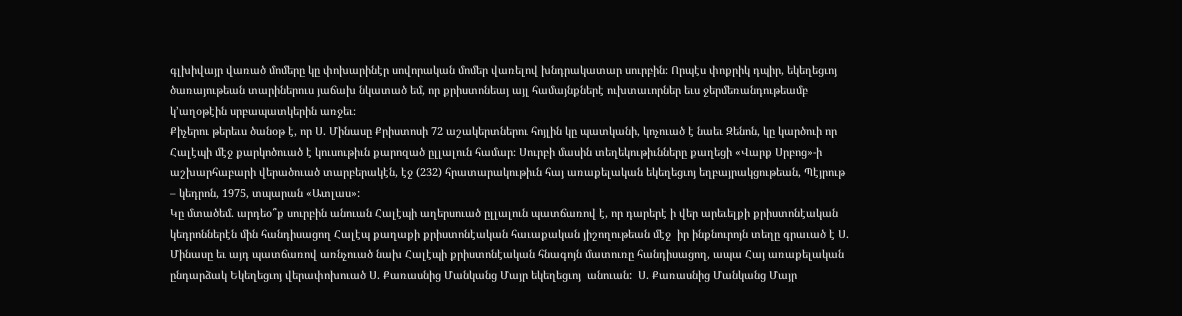գլխիվայր վառած մոմերը կը փոխարինէր սովորական մոմեր վառելով խնդրակատար սուրբին։ Որպէս փոքրիկ դպիր, եկեղեցւոյ ծառայութեան տարիներուս յաճախ նկատած եմ, որ քրիստոնեայ այլ համայնքներէ ուխտաւորներ եւս ջերմեռանդութեամբ կ’աղօթէին սրբապատկերին առջեւ։
Քիչերու թերեւս ծանօթ է, որ Ս. Մինասը Քրիստոսի 72 աշակերտներու հոյլին կը պատկանի, կոչուած է նաեւ Զենոն, կը կարծուի որ Հալէպի մէջ քարկոծուած է կուսութիւն քարոզած ըլլալուն համար։ Սուրբի մասին տեղեկութիւնները քաղեցի «Վարք Սրբոց»-ի աշխարհաբարի վերածուած տարբերակէն, էջ (232) հրատարակութիւն հայ առաքելական եկեղեցւոյ եղբայրակցութեան, Պէյրութ – կեդրոն, 1975, տպարան «Ատլաս»:
Կը մտածեմ. արդեօ՞ք սուրբին անուան Հալէպի աղերսուած ըլլալուն պատճառով է, որ դարերէ ի վեր արեւելքի քրիստոնէական կեդրոններէն մին հանդիսացող Հալէպ քաղաքի քրիստոնէական հաւաքական յիշողութեան մէջ  իր ինքնուրոյն տեղը գրաւած է Ս. Մինասը եւ այդ պատճառով առնչուած նախ Հալէպի քրիստոնէական հնագոյն մատուռը հանդիսացող, ապա Հայ առաքելական ընդարձակ Եկեղեցւոյ վերափոխուած Ս. Քառասնից Մանկանց Մայր եկեղեցւոյ  անուան:  Ս. Քառասնից Մանկանց Մայր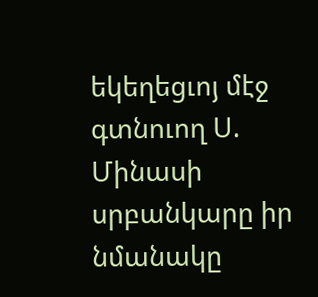եկեղեցւոյ մէջ գտնուող Ս. Մինասի սրբանկարը իր նմանակը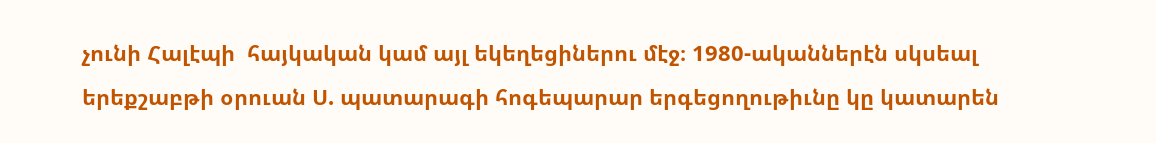չունի Հալէպի  հայկական կամ այլ եկեղեցիներու մէջ։ 1980-ականներէն սկսեալ երեքշաբթի օրուան Ս. պատարագի հոգեպարար երգեցողութիւնը կը կատարեն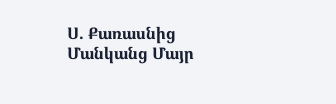Ս. Քառասնից Մանկանց Մայր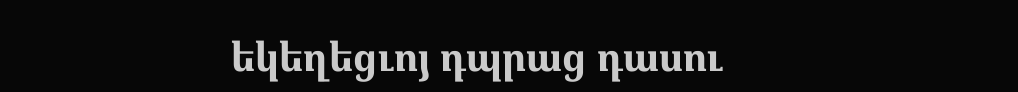եկեղեցւոյ դպրաց դասու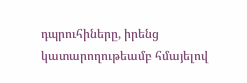դպրուհիները, իրենց կատարողութեամբ հմայելով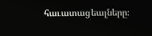հաւատացեալները։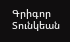Գրիգոր Տունկեան